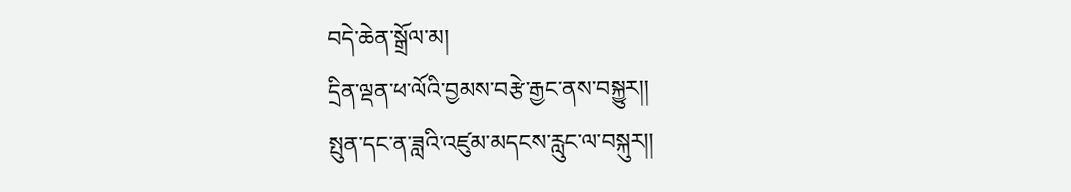བདེ་ཆེན་སྒྲོལ་མ།
དྲིན་ལྡན་ཕ་ལོའི་བྱམས་བརྩེ་རྒྱང་ནས་བསྐྱུར།།
སྤུན་དང་ན་ཟླའི་འཛུམ་མདངས་རླུང་ལ་བསྐུར།།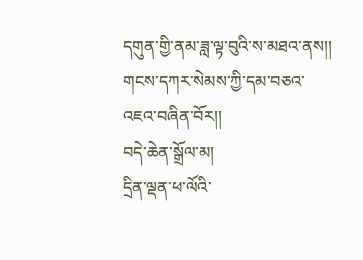དགུན་གྱི་ནམ་ཟླ་ལྟ་བུའི་ས་མཐའ་ནས།།
གངས་དཀར་སེམས་ཀྱི་དམ་བཅའ་འཇའ་བཞིན་བོར།།
བདེ་ཆེན་སྒྲོལ་མ།
དྲིན་ལྡན་ཕ་ལོའི་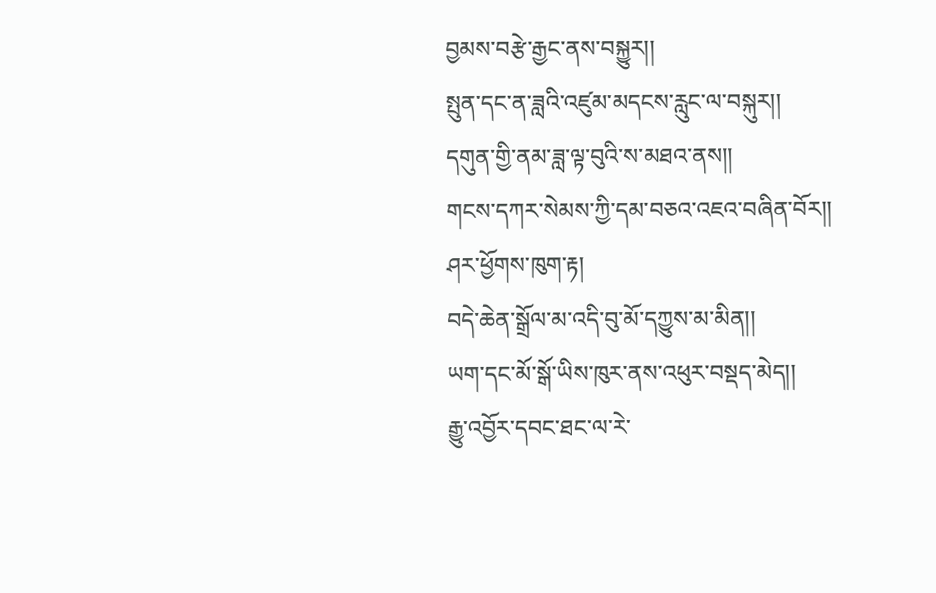བྱམས་བརྩེ་རྒྱང་ནས་བསྐྱུར།།
སྤུན་དང་ན་ཟླའི་འཛུམ་མདངས་རླུང་ལ་བསྐུར།།
དགུན་གྱི་ནམ་ཟླ་ལྟ་བུའི་ས་མཐའ་ནས།།
གངས་དཀར་སེམས་ཀྱི་དམ་བཅའ་འཇའ་བཞིན་བོར།།
ཤར་ཕྱོགས་ཁུག་རྟ།
བདེ་ཆེན་སྒྲོལ་མ་འདི་བུ་མོ་དཀྱུས་མ་མིན།།
ཡག་དང་མོ་སྒོ་ཡིས་ཁུར་ནས་འཕུར་བསྡད་མེད།།
རྒྱུ་འབྱོར་དབང་ཐང་ལ་རེ་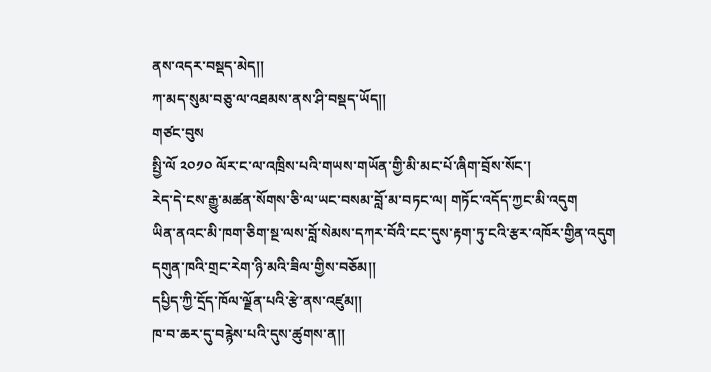ནས་འདར་བསྡད་མེད།།
ཀ་མད་སུམ་བཅུ་ལ་འཐམས་ནས་ཤི་བསྡད་ཡོད།།
གཙང་བུས
སྤྱི་ལོ ༢༠༡༠ ལོར་ང་ལ་འཁྲིས་པའི་གཡས་གཡོན་གྱི་མི་མང་པོ་ཞིག་བྲོས་སོང་།
རེད་དེ་ངས་རྒྱུ་མཚན་སོགས་ཅི་ལ་ཡང་བསམ་བློ་མ་བཏང་ལ། གཏོང་འདོད་ཀྱང་མི་འདུག
ཡིན་ནའང་མི་ཁག་ཅིག་སྔ་ལས་བློ་སེམས་དཀར་བོའི་ངང་དུས་རྟག་ཏུ་ངའི་རྩར་འཁོར་གྱིན་འདུག
དགུན་ཁའི་གྲང་རེག་ཉི་མའི་ཟིལ་གྱིས་བཅོམ།།
དཔྱིད་ཀྱི་དྲོད་ཁོལ་ལྗོན་པའི་རྩེ་ནས་འཛུམ།།
ཁ་བ་ཆར་དུ་བརྙེས་པའི་དུས་ཚུགས་ན།།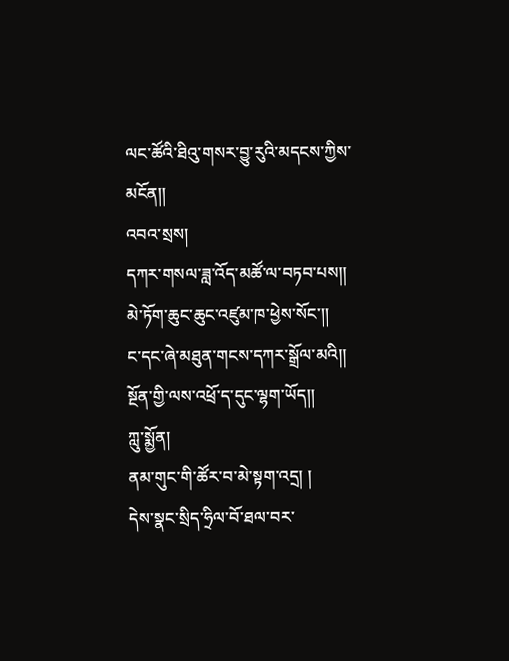ལང་ཚོའི་ཐིའུ་གསར་བྱུ་རུའི་མདངས་ཀྱིས་མངོན།།
འབའ་སྲས།
དཀར་གསལ་ཟླ་འོད་མཚོ་ལ་བཏབ་པས།།
མེ་ཏོག་ཆུང་ཆུང་འཛུམ་ཁ་ཕྱེས་སོང་།།
ང་དང་ཞེ་མཐུན་གངས་དཀར་སྒྲོལ་མའི།།
སྔོན་གྱི་ལས་འཕྲོ་ད་དུང་ལྷག་ཡོད།།
ཀླུ་སྨྱོན།
ནམ་གུང་གི་ཚོར་བ་མེ་སྟག་འདྲ། །
དེས་སྣང་སྲིད་ཧྲིལ་བོ་ཐལ་བར་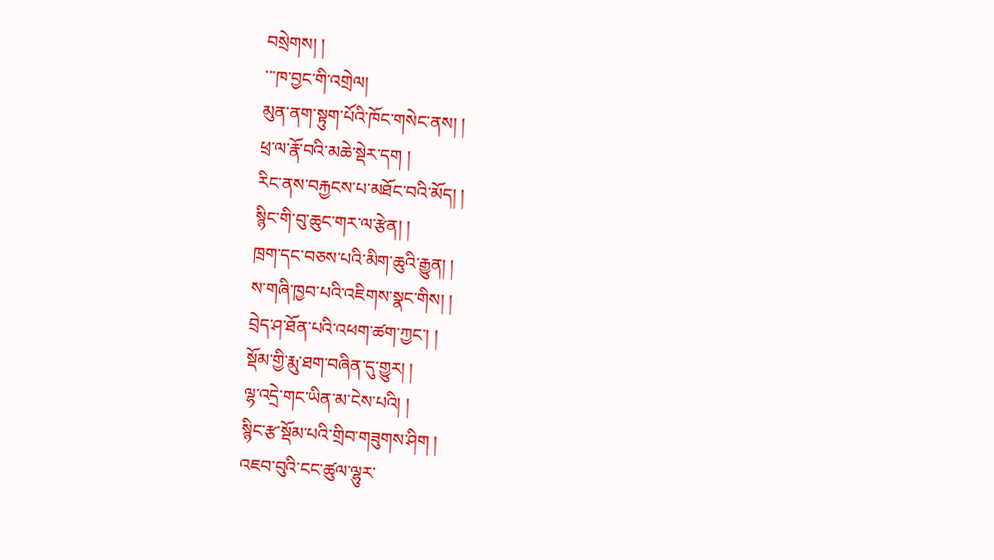བསྲེགས། །
་་་ཁ་བྱང་གི་འགྲེལ།
མུན་ནག་སྟུག་པོའི་ཁོང་གསེང་ནས། །
ཕྲ་ལ་རྣོ་བའི་མཆེ་སྡེར་དག །
རིང་ནས་བརྐྱངས་པ་མཐོང་བའི་མོད། །
སྙིང་གི་བུ་ཆུང་གར་ལ་རྩེན། །
ཁྲག་དང་བཅས་པའི་མིག་ཆུའི་རྒྱུན། །
ས་གཞི་ཁྱབ་པའི་འཇིགས་སྣང་གིས། །
བྲེད་ཤ་ཐོན་པའི་འཕག་ཚག་ཀྱང་། །
སྡོམ་གྱི་རྨུ་ཐག་བཞིན་དུ་གྱུར། །
ལྷ་འདྲེ་གང་ཡིན་མ་ངེས་པའི། །
སྙིང་རྩ་སྡོམ་པའི་གྲིབ་གཟུགས་ཤིག །
འཇབ་བུའི་ངང་ཚུལ་ལྷུར་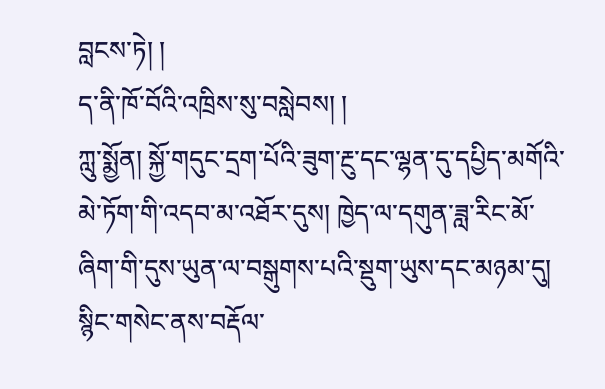བླངས་ཏེ། །
ད་ནི་ཁོ་བོའི་འཁྲིས་སུ་བསླེབས། །
ཀླུ་སྨྱོན། སྐྱོ་གདུང་དྲག་པོའི་ཟུག་རྔུ་དང་ལྷན་དུ་དཔྱིད་མགོའི་མེ་ཏོག་གི་འདབ་མ་འཐོར་དུས། ཁྱེད་ལ་དགུན་ཟླ་རིང་མོ་ཞིག་གི་དུས་ཡུན་ལ་བསྒུགས་པའི་སྡུག་ཡུས་དང་མཉམ་དུ། སྙིང་གསེང་ནས་བརྡོལ་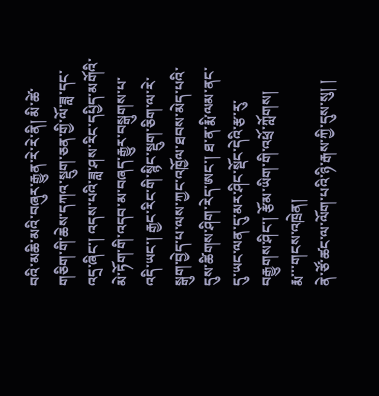བའི་མཆི་མའི་བཞུར་རྒྱུན་རེ་རེ་ནི། མི་ཚེ་གཅིག་གི་ཆེས་དཀའ་སྡུག་ཅན་གྱི་ལོ་ཟླ་དང་འདྲ་ཞིང་། འདས་པའི་ཟླ་ཤས་རིང་དཔྱིད་མགོའི་མེ་ཏོག་གི་འདབ་མ་བཞད་རྒྱུར་བསྒུགས་པ་འདི་ཡང་། རྒྱང་རིང་གི་སྙིང་སྡུག་ཅིག་ལ་རེ་སྒུག་བྱེད་པ་ལས་ཀྱང་འཁྱོལ་ཐབས་མེད་པའི་དུས་ཚིགས་ཤིག་རེད་ཨང་། ཐ་ན་རྨི་ལམ་ནང་དུ་ཡང་ལན་དུ་མར་ཤིང་སྡོང་དེའི་རྩ་རུ་བརྒྱུགས་ཤིང་། རྩོམ་ཡིག་གི་འཕྲོ་ཀློགས།
རྨ་་་གངས་འཁྲེན།
ནེ་ཙོ་ཚང་ལ་ལོག་པའི་ཉི་རྒས་ཀྱི་དུས་སུ། །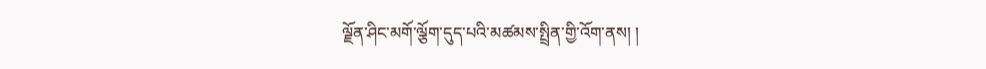ལྗོན་ཤིང་མགོ་ལྕོག་དུད་པའི་མཚམས་སྤྲིན་གྱི་འོག་ནས། །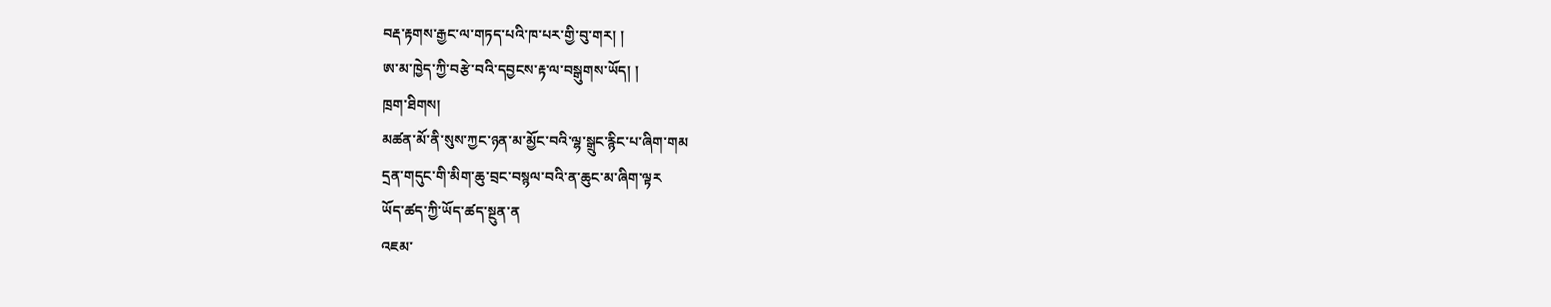བརྡ་རྟགས་རྒྱང་ལ་གཏད་པའི་ཁ་པར་གྱི་བུ་གར། །
ཨ་མ་ཁྱེད་ཀྱི་བརྩེ་བའི་དབྱངས་རྟ་ལ་བསྒུགས་ཡོད། །
ཁྲག་ཐིགས།
མཚན་མོ་ནི་སུས་ཀྱང་ཉན་མ་མྱོང་བའི་ལྷ་སྒྲུང་རྙིང་པ་ཞིག་གམ
དྲན་གདུང་གི་མིག་ཆུ་བྲང་བསྙལ་བའི་ན་ཆུང་མ་ཞིག་ལྟར
ཡོད་ཚད་ཀྱི་ཡོད་ཚད་སྔུན་ན
འཇམ་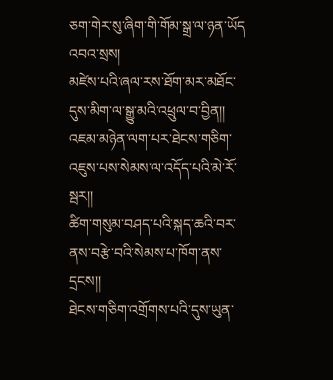ཅག་གེར་སུ་ཞིག་གི་གོམ་སྒྲ་ལ་ཉན་ཡོད
འབའ་སྲས།
མཛེས་པའི་ཞལ་རས་ཐོག་མར་མཐོང་དུས་མིག་ལ་སྒྱུ་མའི་འཕྲུལ་བ་བྱིན།།
འཇམ་མཉེན་ལག་པར་ཐེངས་གཅིག་འཇུས་པས་སེམས་ལ་འདོད་པའི་མེ་རོ་སྦར།།
ཚིག་གསུམ་བཤད་པའི་སྐད་ཆའི་བར་ནས་བརྩེ་བའི་སེམས་པ་ཁོག་ནས་དྲངས།།
ཐེངས་གཅིག་འགྲོགས་པའི་དུས་ཡུན་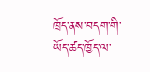ཁྲོད་ནས་བདག་གི་ཡོད་ཚད་ཁྱོད་ལ་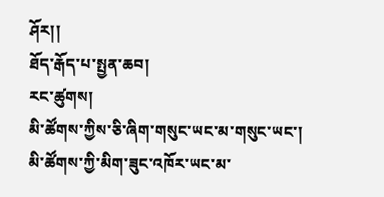ཤོར།།
ཐོད་རྒོད་པ་སྤྱན་ཆབ།
རང་ཚུགས།
མི་ཚོགས་ཀྱིས་ཅི་ཞིག་གསུང་ཡང་མ་གསུང་ཡང་།
མི་ཚོགས་ཀྱི་མིག་ཟུང་འཁོར་ཡང་མ་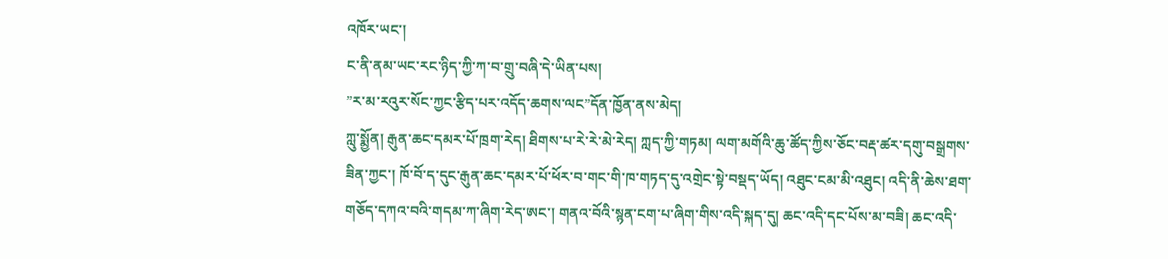འཁོར་ཡང་།
ང་ནི་ནམ་ཡང་རང་ཉིད་ཀྱི་ཀ་བ་གྲུ་བཞི་དེ་ཡིན་པས།
”ར་མ་རའུར་སོང་ཀྱང་རྩིད་པར་འདོད་ཆགས་ལང”དོན་ཁྱོན་ནས་མེད།
ཀླུ་སྨྱོན། རྒུན་ཆང་དམར་པོ་ཁྲག་རེད། ཐིགས་པ་རེ་རེ་མེ་རེད། ཀླད་ཀྱི་གཏམ། ལག་མགོའི་ཆུ་ཚོད་ཀྱིས་ཅོང་བརྡ་ཚར་དགུ་བསྒྲགས་ཟིན་ཀྱང་། ཁོ་བོ་ད་དུང་རྒུན་ཆང་དམར་པོ་ཕོར་བ་གང་གི་ཁ་གཏད་དུ་འགྲེང་སྟེ་བསྡད་ཡོད། འཐུང་ངམ་མི་འཐུང། འདི་ནི་ཆེས་ཐག་གཅོད་དཀའ་བའི་གདམ་ཀ་ཞིག་རེད་ཨང་། གནའ་བོའི་སྙན་ངག་པ་ཞིག་གིས་འདི་སྐད་དུ། ཆང་འདི་དང་པོས་མ་བཟི། ཆང་འདི་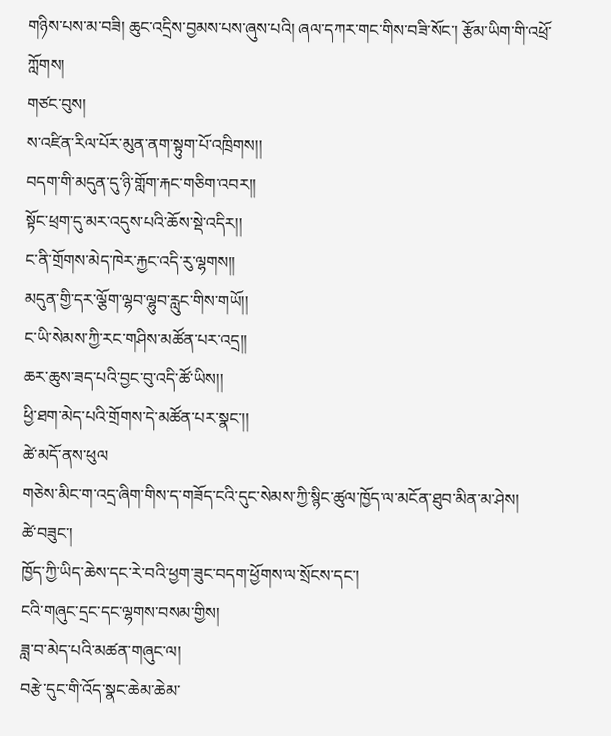གཉིས་པས་མ་བཟི། ཆུང་འདྲིས་བྱམས་པས་ཞུས་པའི། ཞལ་དཀར་གང་གིས་བཟི་སོང་། རྩོམ་ཡིག་གི་འཕྲོ་ཀློགས།
གཙང་བུས།
ས་འཛིན་རིལ་པོར་མུན་ནག་སྟུག་པོ་འཁྲིགས།།
བདག་གི་མདུན་དུ་ཉི་གློག་རྐང་གཅིག་འབར།།
སྟོང་ཕྲག་དུ་མར་འདུས་པའི་ཆོས་སྡེ་འདིར།།
ང་ནི་གྲོགས་མེད་ཁེར་རྐྱང་འདི་རུ་ལྷགས།།
མདུན་གྱི་དར་ལྕོག་ལྷབ་ལྷུབ་རླུང་གིས་གཡོ།།
ང་ཡི་སེམས་ཀྱི་རང་གཤིས་མཚོན་པར་འདྲ།།
ཆར་ཆུས་ཟད་པའི་བྱང་བུ་འདི་ཚོ་ཡིས།།
ཕྱི་ཐག་མེད་པའི་གྲོགས་དེ་མཚོན་པར་སྣང་།།
ཚེ་མདོ་ནས་ཕུལ
གཅེས་མིང་ག་འདྲ་ཞིག་གིས་ད་གཟོད་ངའི་དུང་སེམས་ཀྱི་སྙིང་ཚུལ་ཁྱོད་ལ་མངོན་ཐུབ་མིན་མ་ཤེས།
ཚེ་བཟུང་།
ཁྱོད་ཀྱི་ཡིད་ཆེས་དང་རེ་བའི་ཕྱག་ཟུང་བདག་ཕྱོགས་ལ་སྲོངས་དང་།
ངའི་གཞུང་དྲང་དང་ལྷགས་བསམ་གྱིས།
ཟླ་བ་མེད་པའི་མཚན་གཞུང་ལ།
བརྩེ་དུང་གི་འོད་སྣང་ཆེམ་ཆེམ་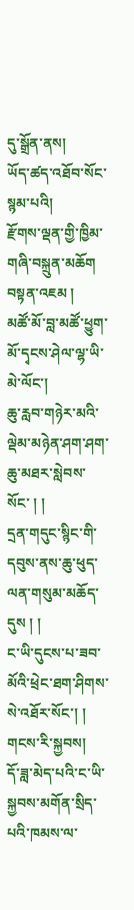དུ་སྒྲོན་ནས།
ཡོད་ཚད་འཐོབ་སོང་སྙམ་པའི།
རྫོགས་ལྡན་གྱི་ཁྱིམ་གཞི་བསྐྲུན་མཆོག
བསྟན་འཇམ །
མཚོ་མོ་བླ་མཚོ་ཕྱུག་མོ་དྭངས་ཤེལ་ལྷ་ཡི་མེ་ལོང་།
ཆུ་རླབ་གཉེར་མའི་ལྡེམ་མཉེན་ཤག་ཤག་ཆུ་མཐར་སླེབས་སོང་ ། །
དྲན་གདུང་སྙིང་གི་དབུས་ནས་ཆུ་ཕུད་ལན་གསུམ་མཆོད་དུས ། །
ང་ཡི་དུངས་པ་ཟབ་མོའི་ཕྲེང་ཐག་ཤིགས་སེ་འཐོར་སོང་། །
གངས་རི་སྐྱབས།
དོ་ཟླ་མེད་པའི་ང་ཡི་སྐྱབས་མགོན་སྲིད་པའི་ཁམས་ལ་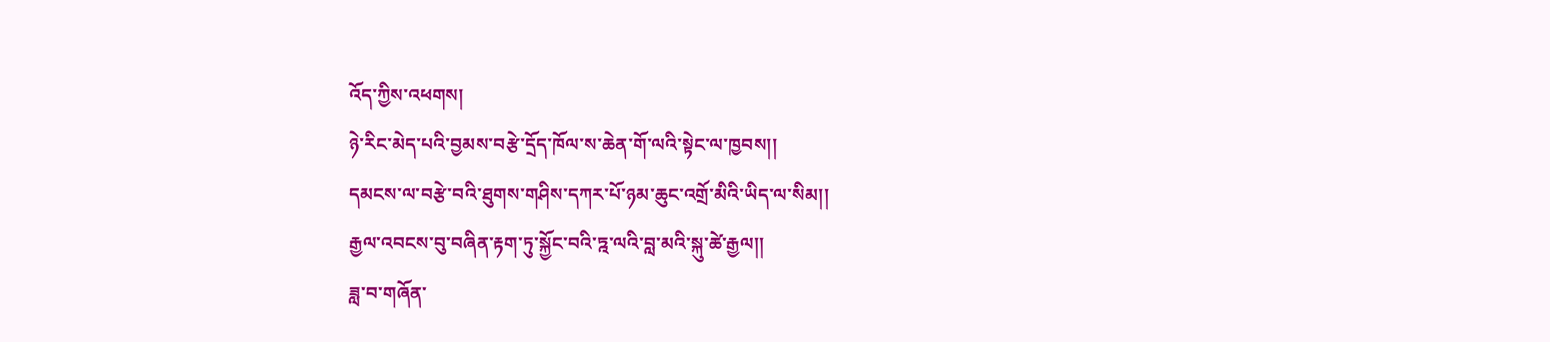འོད་ཀྱིས་འཕགས།
ཉེ་རིང་མེད་པའི་བྱམས་བརྩེ་དྲོད་ཁོལ་ས་ཆེན་གོ་ལའི་སྟེང་ལ་ཁྱབས།།
དམངས་ལ་བརྩེ་བའི་ཐུགས་གཤིས་དཀར་པོ་ཉམ་ཆུང་འགྲོ་མིའི་ཡིད་ལ་སིམ།།
རྒྱལ་འབངས་བུ་བཞིན་རྟག་ཏུ་སྐྱོང་བའི་ཏྰ་ལའི་བླ་མའི་སྐུ་ཚེ་རྒྱལ།།
ཟླ་བ་གཞོན་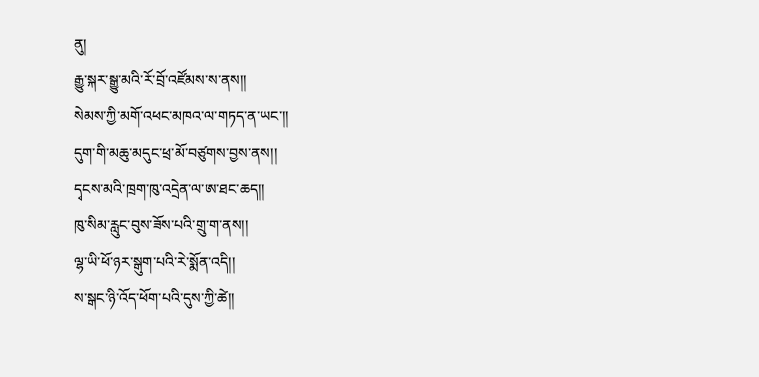ནུ།
རྒྱུ་སྐར་སྒྱུ་མའི་རོ་བྲོ་འཛོམས་ས་ནས།།
སེམས་ཀྱི་མགོ་འཕང་མཁའ་ལ་གཏད་ན་ཡང་།།
དུག་གི་མཆུ་མདུང་ཕྲ་མོ་བཙུགས་བྱས་ནས།།
དྭངས་མའི་ཁྲག་ཁུ་འདྲེན་ལ་ཨ་ཐང་ཆད།།
ཁུ་སིམ་རླུང་བུས་ཟོས་པའི་གྲུ་ག་ནས།།
ལྷ་ཡི་ཕོ་ཉར་སྒུག་པའི་རེ་སྨོན་འདི།།
ས་སྒང་ཉི་འོད་ཕོག་པའི་དུས་ཀྱི་ཚེ།།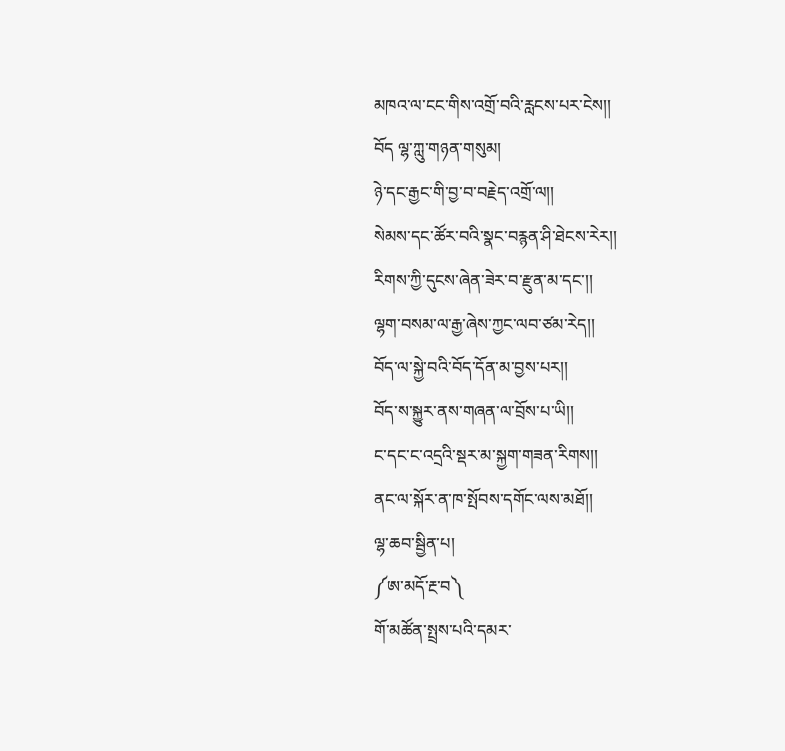མཁའ་ལ་ངང་གིས་འགྲོ་བའི་རླངས་པར་ངེས།།
བོད ལྷ་ཀླུ་གཉན་གསུམ།
ཉེ་དང་རྒྱང་གི་བྱ་བ་བརྗེད་འགྲོ་ལ།།
སེམས་དང་ཚོར་བའི་སྣང་བརྙན་ཤི་ཐེངས་རེར།།
རིགས་ཀྱི་དུངས་ཞེན་ཟེར་བ་རྫུན་མ་དང་།།
ལྷག་བསམ་ལ་རྒྱ་ཞེས་ཀྱང་ལབ་ཙམ་རེད།།
བོད་ལ་སྐྱེ་བའི་བོད་དོན་མ་བྱས་པར།།
བོད་ས་སྐྱུར་ནས་གཞན་ལ་བྲོས་པ་ཡི།།
ང་དང་ང་འདྲའི་སྡར་མ་སྐྱག་གཟན་རིགས།།
ནང་ལ་སྐོར་ན་ཁ་སྤོབས་དགོང་ལས་མཐོ།།
ལྷ་ཆབ་སྦྱིན་པ།
༼ཨ་མདོ་རྔ་བ༽
གོ་མཚོན་སྤྲས་པའི་དམར་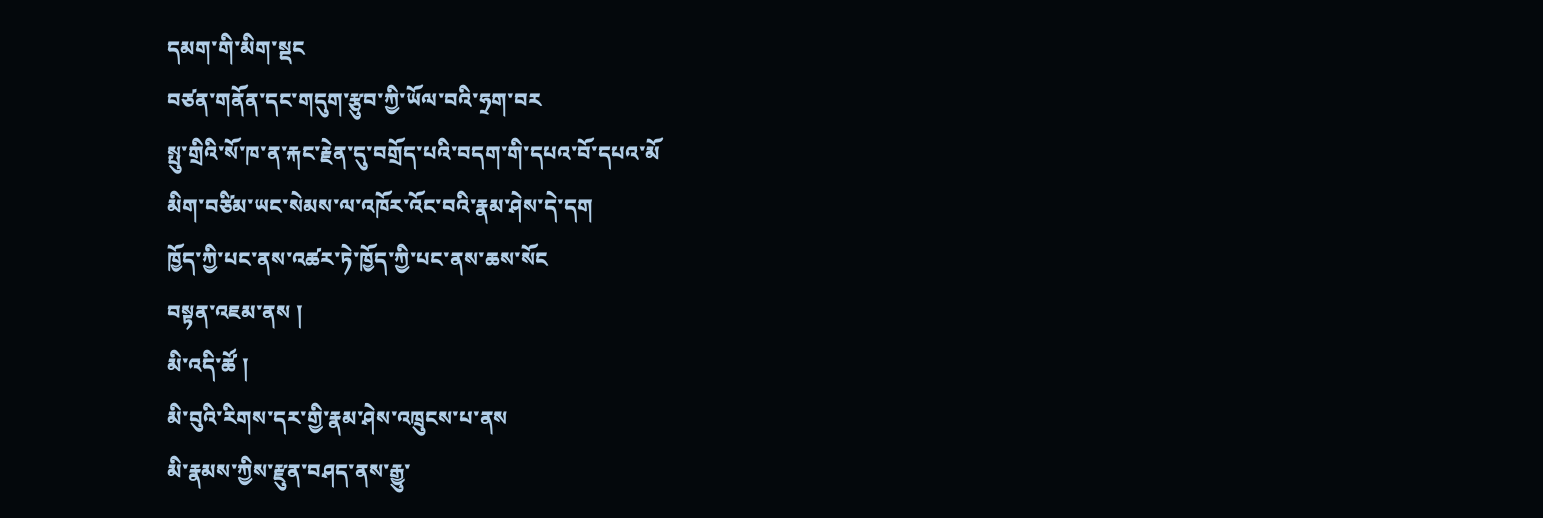དམག་གི་མིག་སྡང
བཙན་གནོན་དང་གདུག་རྩུབ་ཀྱི་ཡོལ་བའི་ཧྲག་བར
སྤུ་གྲིའི་སོ་ཁ་ན་རྐང་རྗེན་དུ་བགྲོད་པའི་བདག་གི་དཔའ་བོ་དཔའ་མོ
མིག་བཙིམ་ཡང་སེམས་ལ་འཁོར་འོང་བའི་རྣམ་ཤེས་དེ་དག
ཁྱོད་ཀྱི་པང་ནས་འཚར་ཏེ་ཁྱོད་ཀྱི་པང་ནས་ཆས་སོང
བསྟན་འཇམ་ནས །
མི་འདི་ཚོ །
མི་བུའི་རིགས་དར་གྱི་རྣམ་ཤེས་འཁྲུངས་པ་ནས
མི་རྣམས་ཀྱིས་རྫུན་བཤད་ནས་རྒྱུ་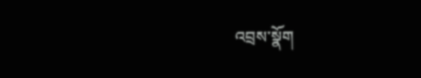འབྲས་སྣོག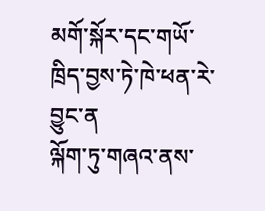མགོ་སྐོར་དང་གཡོ་ཁྲིད་བྱས་ཏེ་ཁེ་ཕན་རེ་བྱུང་ན
ལྐོག་ཏུ་གཞའ་ནས་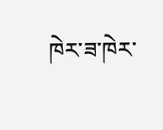ཁེར་ཟ་ཁེར་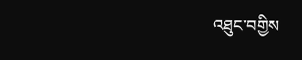འཐུང་བགྱིས